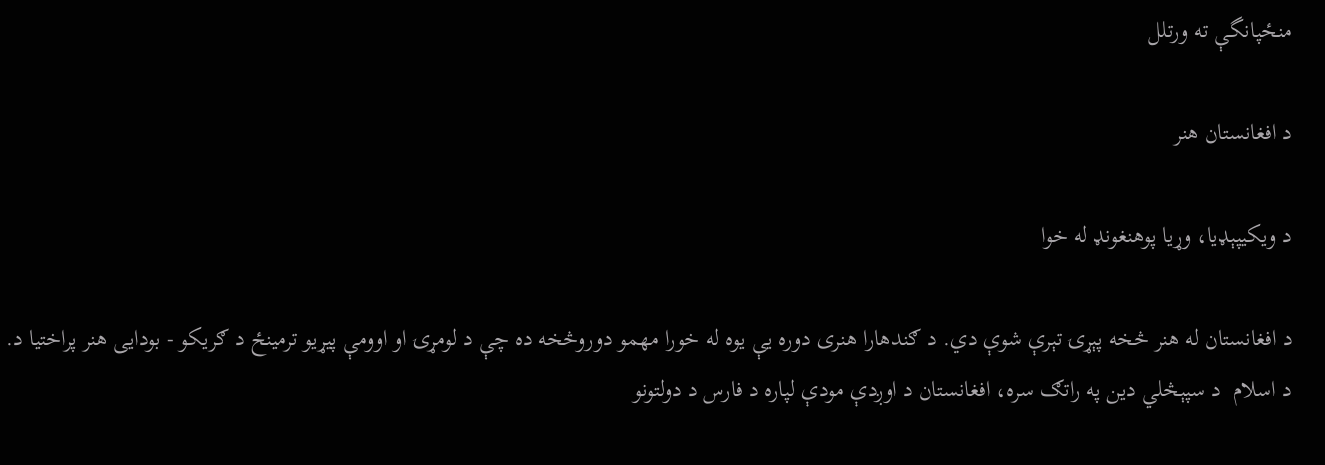منځپانگې ته ورتلل

د افغانستان هنر

د ويکيپېډيا، وړیا پوهنغونډ له خوا

د افغانستان له هنر څخه پېړۍ تېرې شوې دي. د ګندهارا هنری دوره یې یوه له خورا مهمو دوروڅخه ده چې د لومړۍ او اوومې پیړیو ترمینځ د ګریکو - بودایی هنر پراختیا د. د اسلام  د سپېڅلي دین په راتګ سره، افغانستان د اوږدې مودې لپاره د فارس د دولتونو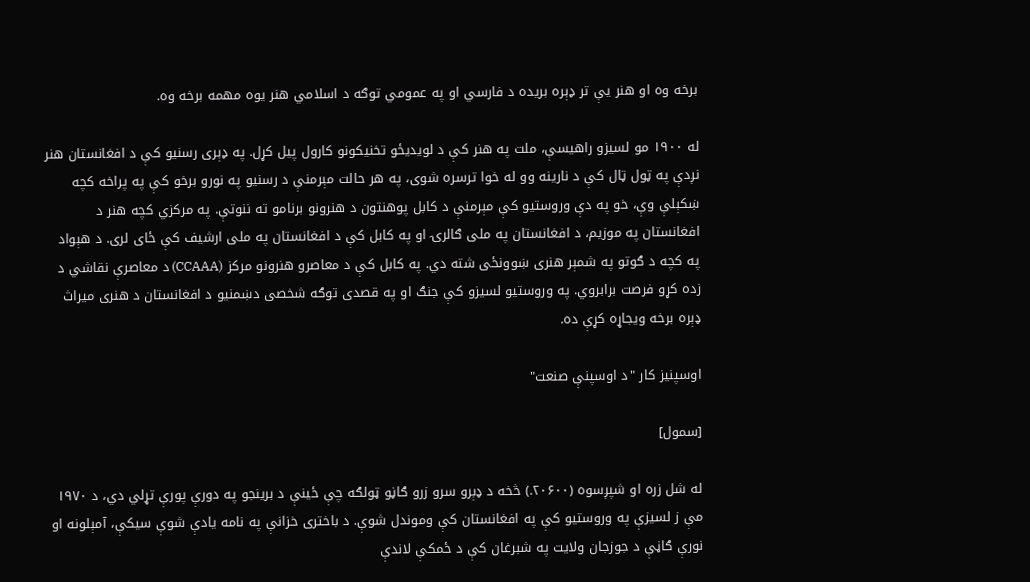برخه وه او هنر یې تر ډېره بریده د فارسي او په عمومي توګه د اسلامي هنر یوه مهمه برخه وه.

له ۱۹۰۰ مو لسیزو راهیسې، ملت په هنر کې د لویدیځو تخنیکونو کارول پیل کړل. په ډېری رسنیو کې د افغانستان هنر نږدې په ټول ټال کې د نارینه وو له خوا ترسره شوی، په هر حالت مېرمنې د رسنیو په نورو برخو کې په پراخه کچه ښکېلې وې، خو په دې وروستیو کې مېرمنې د کابل پوهنتون د هنرونو برنامو ته ننوتې. په مرکزي کچه هنر د افغانستان په موزیم، د افغانستان په ملی ګالرۍ او په کابل کې د افغانستان په ملی ارشیف کې ځای لری. د هېواد په کچه د ګوتو په شمېر هنری ښوونځی شته دي. په کابل کې د معاصرو هنرونو مرکز (CCAAA) د معاصرې نقاشي د زده کړو فرصت برابروي. په وروستیو لسیزو کې جنګ او په قصدی توګه شخصی دښمنیو د افغانستان د هنری میراث ډېره برخه ویجاړه کړې ده.

اوسپنیز کار "د اوسپنې صنعت"

[سمول]

له شل زره او شپږسوه (۲۰۶۰۰.) څخه د ډېرو سرو زرو ګاڼو ټولګه چې ځینې د برینجو په دورې پورې تړلي دي، د ۱۹۷۰ مې ز لسیزې په وروستیو کې په افغانستان کې وموندل شوې. د باختری خزانې په نامه یادې شوې سیکې، آمېلونه او نورې ګاڼې د جوزجان ولایت په شبرغان کې د ځمکې لاندې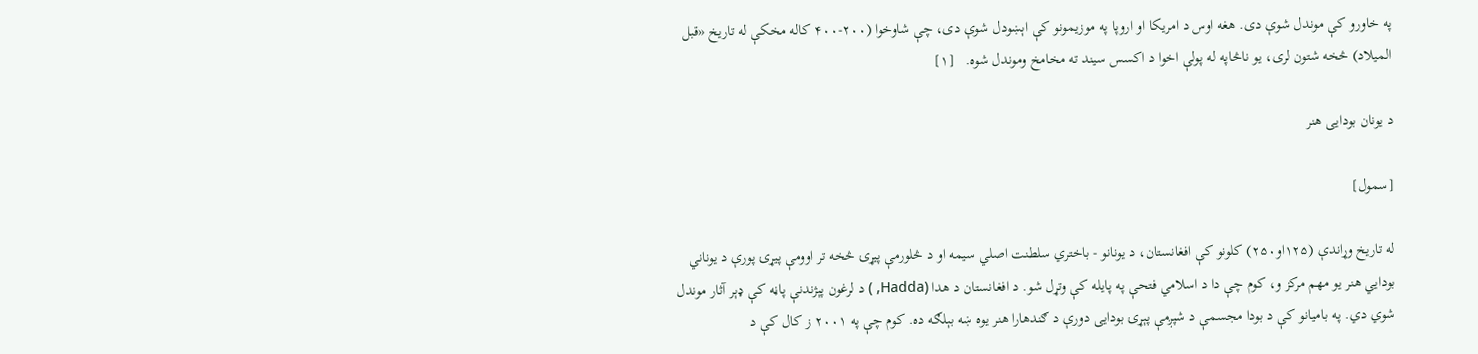په خاورو کې موندل شوې دی. هغه اوس د امریکا او اروپا په موزیمونو کې اېښودل شوې دی، چې شاوخوا (۲۰۰-۴۰۰ کاله مخکې له تاریخ «قبل المیلاد) څخه شتون لری، یو ناڅاپه له پولې اخوا د اکسس سیند ته مخامخ وموندل شوه.   [۱]

د یونان بودایی هنر

[سمول]

له تاریخ وړاندې (۱۲۵او۲۵۰) کلونو کې افغانستان، د یونانو - باختري سلطنت اصلي سیمه او د څلورمې پیړۍ څخه تر اوومې پیړۍ پورې د یوناني بودایي هنر یو مهم مرکز و، کوم چې دا د اسلامي فتحې په پایله کې وتړل شو. د افغانستان د هدا (Hadda, ) د لرغون پېژندنې پاڼه کې ډېر آثار موندل شوي دي. په بامیانو کې د بودا مجسمې د شپږمې پېړۍ بودایی دورې د ګندهارا هنر يوه ښه بېلګه ده. کوم چې په ۲۰۰۱ ز کال کې د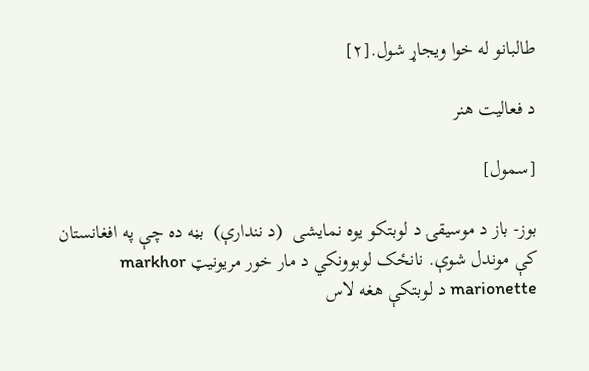طالبانو له خوا ویجاړ شول.[۲]

د فعالیت هنر

[سمول]

بوز- باز د موسیقۍ د لوبتکو یوه نمایشی  (د نندارې)  بڼه ده چې په افغانستان کې موندل شوې. نانځک لوبوونکي د مار خور مریونیټ markhor marionette د لوبتکې هغه لاس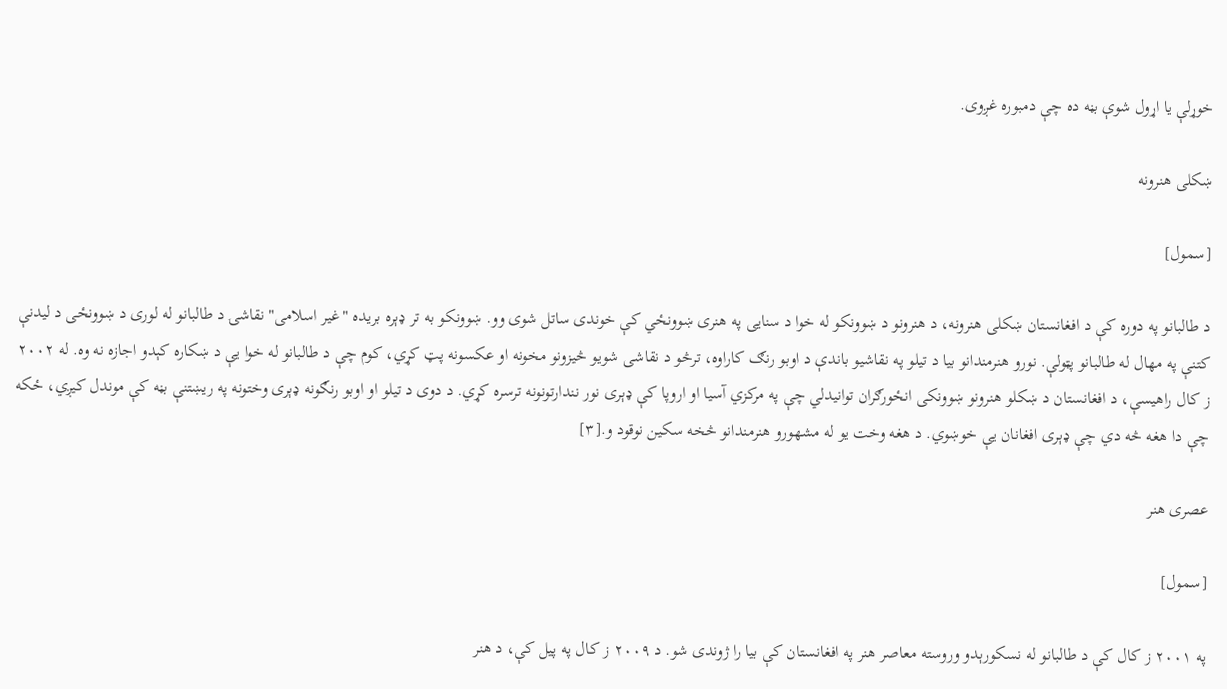خوړلې یا اړول شوې بڼه ده چې دمبوره غږوی.

ښکلی هنرونه

[سمول]

د طالبانو په دوره کې د افغانستان ښکلی هنرونه، د هنرونو د ښوونکو له خوا د سنایی په هنری ښوونځي کې خوندی ساتل شوی وو. ښوونکو به تر ډېره بریده "غیر اسلامی" نقاشۍ د طالبانو له لوری د ښوونځی د لیدنې کتنې په مهال له طالبانو پټولې. نورو هنرمندانو بیا د تیلو په نقاشیو باندې د اوبو رنګ کاراوه، ترڅو د نقاشی شویو څیزونو مخونه او عکسونه پټ کړي، کوم چې د طالبانو له خوا یې د ښکاره کېدو اجازه نه وه. له ۲۰۰۲ ز کال راهیسې، د افغانستان د ښکلو هنرونو ښوونکی انځورګران توانیدلي چې په مرکزي آسیا او اروپا کې ډېری نور نندارتونونه ترسره کړي. د دوی د تیلو او اوبو رنګونه ډېری وختونه په ریښتنې بڼه کې موندل کیږي، ځکه چې دا هغه څه دي چې ډېری افغانان یې خوښوي. د هغه وخت یو له مشهورو هنرمندانو څخه سکین نوقود و.[۳]

عصری هنر

[سمول]

په ۲۰۰۱ ز کال کې د طالبانو له نسکورېدو وروسته معاصر هنر په افغانستان کې بیا را ژوندی شو. د ۲۰۰۹ ز کال په پیل کې، د هنر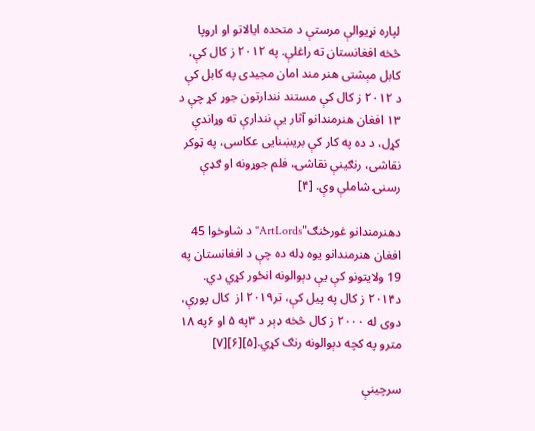لپاره نړیوالې مرستې د متحده ایالاتو او اروپا څخه افغانستان ته راغلې. په ۲۰۱۲ ز کال کې، کابل مېشتی هنر مند امان مجیدی په کابل کې د ۲۰۱۲ ز کال کې مستند نندارتون جوړ کړ چې د  ۱۳ افغان هنرمندانو آثار یې نندارې ته وړاندې کړل، د ده په کار کې بریښنایی عکاسی، په ټوکر نقاشی، رنګینې نقاشۍ، فلم جوړونه او ګډې رسنۍ شاملې وې. [۴]

دهنرمندانو غورځنګ"ArtLords" د شاوخوا 45 افغان هنرمندانو یوه ډله ده چې د افغانستان په 19 ولایتونو کې یې دېوالونه انځور کړي دي. د۲۰۱۴ ز کال په پیل کې، تر۲۰۱۹ از  کال پورې، دوی له ۲۰۰۰ ز کال څخه ډېر د ۳په ۵ او ۶په ۱۸ مترو په کچه دېوالونه رنګ کړي.[۵][۶][۷]

سرچينې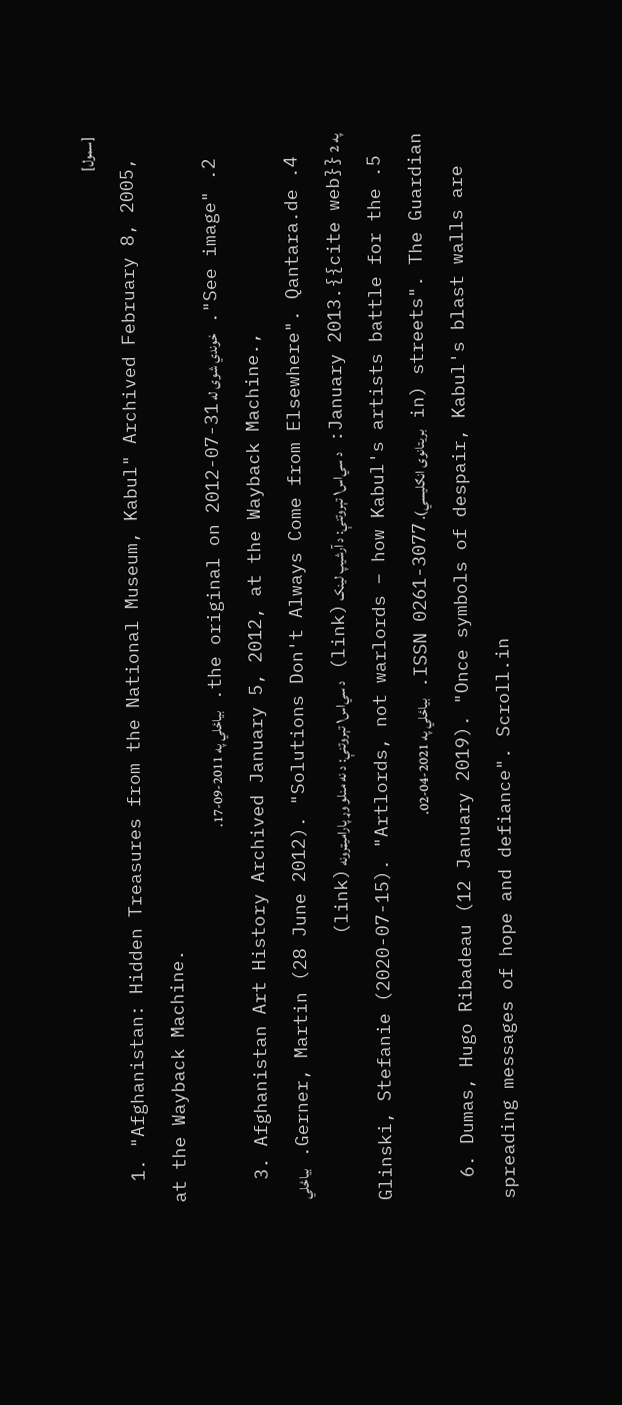[سمول]
  1. "Afghanistan: Hidden Treasures from the National Museum, Kabul" Archived February 8, 2005, at the Wayback Machine.
  2. "See image". خوندي شوی له the original on 2012-07-31. بياځلي په 2011-09-17.
  3. Afghanistan Art History Archived January 5, 2012, at the Wayback Machine.,
  4. Gerner, Martin (28 June 2012). "Solutions Don't Always Come from Elsewhere". Qantara.de. بياځلي په 2 January 2013.{{cite web}}: د سي‌اس۱ تېروتنې: د آرشيپ لينک (link) د سي‌اس۱ تېروتنې: د نه منلو وړ پاراميټرونه (link)
  5. Glinski, Stefanie (2020-07-15). "Artlords, not warlords – how Kabul's artists battle for the streets". The Guardian (in بريتانوی انګلیسي). ISSN 0261-3077. بياځلي په 2021-04-02.
  6. Dumas, Hugo Ribadeau (12 January 2019). "Once symbols of despair, Kabul's blast walls are spreading messages of hope and defiance". Scroll.in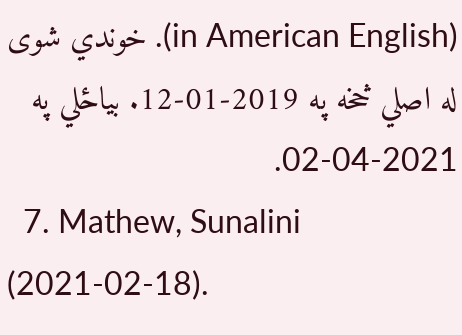(in American English). خوندي شوی له اصلي څخه په 2019-01-12. بياځلي په 2021-04-02.
  7. Mathew, Sunalini (2021-02-18).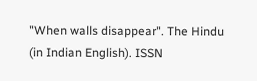"When walls disappear". The Hindu (in Indian English). ISSN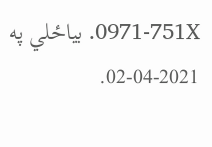0971-751X. بياځلي په 2021-04-02.